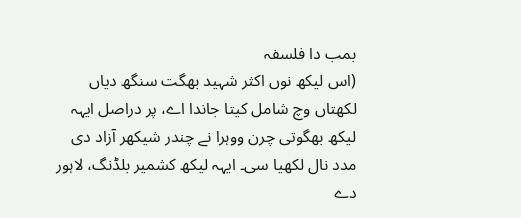بمب دا فلسفہ
(اس لیکھ نوں اکثر شہید بھگت سنگھ دیاں لکھتاں وچ شامل کیتا جاندا اے، پر دراصل ایہہ لیکھ بھگوتی چرن ووہرا نے چندر شیکھر آزاد دی مدد نال لکھیا سی۔ ایہہ لیکھ کشمیر بلڈنگ، لاہور دے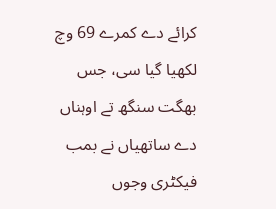کرائے دے کمرے 69 وچ لکھیا گیا سی، جس بھگت سنگھ تے اوہناں دے ساتھیاں نے بمب فیکٹری وجوں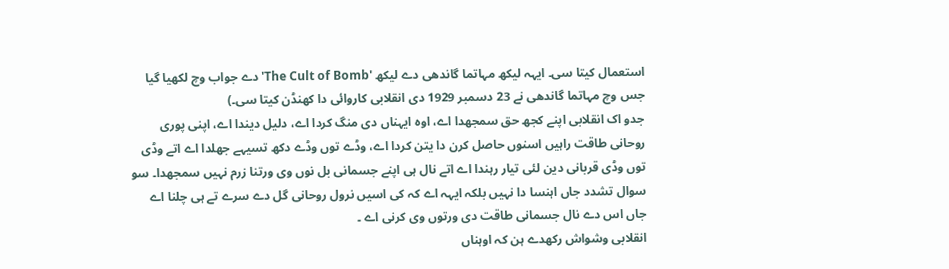استعمال کیتا سی۔ ایہہ لیکھ مہاتما گاندھی دے لیکھ 'The Cult of Bomb' دے جواب وچ لکھیا گیا جس وچ مہاتما گاندھی نے 23 دسمبر 1929 دی انقلابی کاروائی دا کھنڈن کیتا سی۔)
جدو اک انقلابی اپنے کجھ حق سمجھدا اے، اوہ ایہناں دی منگ کردا اے، دلیل دیندا اے، اپنی پوری روحانی طاقت راہیں اسنوں حاصل کرن دا یتن کردا اے، وڈے توں وڈے دکھ تسیہے جھلدا اے اتے وڈی توں وڈی قربانی دین لئی تیار رہندا اے اتے نال ہی اپنے جسمانی بل نوں وی ورتنا زرم نہیں سمجھدا۔ سو سوال تشدد جاں اہنسا دا نہیں بلکہ ایہہ اے کہ کی اسیں نرول روحانی گل دے سرے تے ہی چلنا اے جاں اس دے نال جسمانی طاقت دی ورتوں وی کرنی اے ۔
انقلابی وشواش رکھدے ہن کہ اوہناں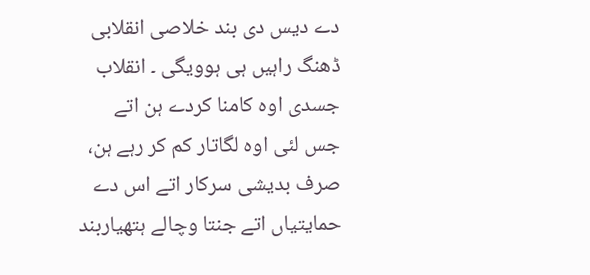دے دیس دی بند خلاصی انقلابی ڈھنگ راہیں ہی ہوویگی ۔ انقلاب جسدی اوہ کامنا کردے ہن اتے جس لئی اوہ لگاتار کم کر رہے ہن، صرف بدیشی سرکار اتے اس دے حمایتیاں اتے جنتا وچالے ہتھیاربند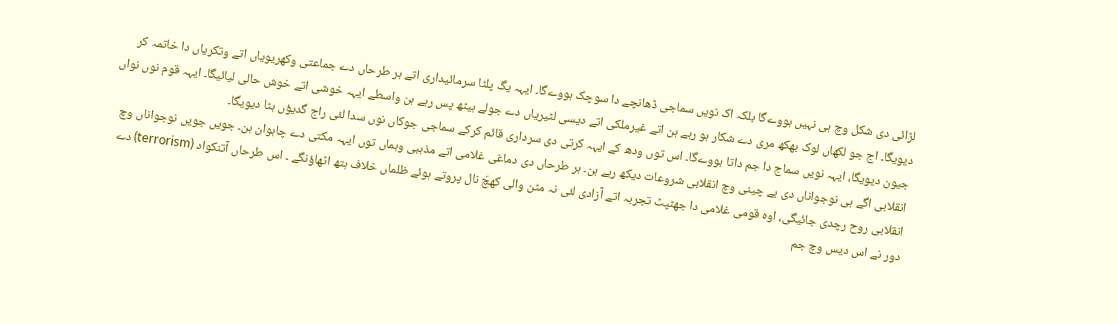لڑائی دی شکل وچ ہی نہیں ہووےگا بلکہ اک نویں سماجی ڈھانچے دا سوچک ہووےگا۔ ایہہ یگ پلٹا سرمائیداری اتے ہر طرحاں دے جماعتی وکھریویاں اتے وتکریاں دا خاتمہ کر دیویگا۔ اج جو لکھاں لوک بھکھ مری دے شکار ہو رہے ہن اتے غیرملکی اتے دیسی لٹیریاں دے جولے ہیٹھ پس رہے ہن واسطے ایہہ خوشی اتے خوش حالی لیائیگا۔ ایہہ قوم نوں نواں جیون دیویگا، ایہہ نویں سماج دا جم داتا ہووےگا۔ اس توں ودھ کے ایہہ کرتی دی سرداری قائم کرکے سماجی جوکاں نوں سدا لئی راج گدیؤں ہٹا دیویگا۔
انقلابی اگے ہی نوجواناں دی بے چینی وچ انقلابی شروعات دیکھ رہے ہن۔ ہر طرحاں دی دماغی غلامی اتے مذہبی وہماں توں ایہہ مکتی دے چاہوان ہن۔ جویں جویں نوجواناں وچ انقلابی روح رچدی جائیگی، اوہ قومی غلامی دا جھٹپٹ تجربہ اتے آزادی لئی نہ مٹن والی کھچّ نال پروتے ہوئے ظلماں خلاف ہتھ اٹھاؤنگے ۔ اس طرحاں آتنکواد (terrorism) دے دور نے اس دیس وچ جم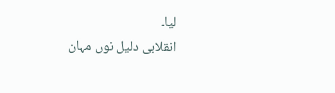لیا۔
انقلابی دلیل نوں مہان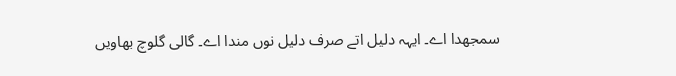سمجھدا اے۔ ایہہ دلیل اتے صرف دلیل نوں مندا اے۔ گالی گلوچ بھاویں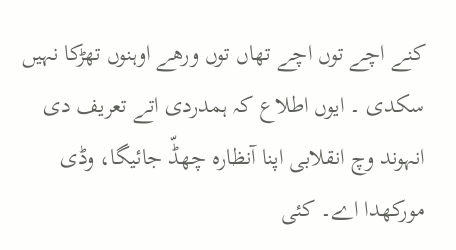کنے اچے توں اچے تھاں توں ورھے اوہنوں تھڑکا نہیں سکدی ۔ ایوں اطلاع کہ ہمدردی اتے تعریف دی انہوند وچ انقلابی اپنا آنظارہ چھڈّ جائیگا، وڈی مورکھدا اے۔ کئی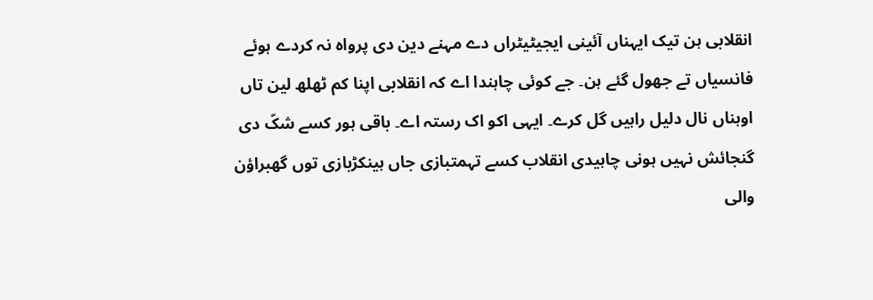انقلابی ہن تیک ایہناں آئینی ایجیٹیٹراں دے مہنے دین دی پرواہ نہ کردے ہوئے فانسیاں تے جھول گئے ہن۔ جے کوئی چاہندا اے کہ انقلابی اپنا کم ٹھلھ لین تاں اوہناں نال دلیل راہیں گل کرے۔ ایہی اکو اک رستہ اے۔ باقی ہور کسے شکّ دی گنجائش نہیں ہونی چاہیدی انقلاب کسے تہمتبازی جاں ہینکڑبازی توں گھبراؤن والی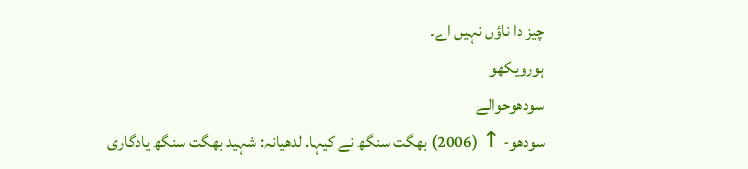چیز دا ناؤں نہیں اے۔
ہورویکھو
سودھوحوالے
سودھو- ↑ (2006) بھگت سنگھ نے کیہا. لدھیانہ: شہید بھگت سنگھ یادگاری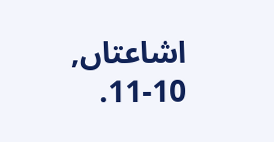اشاعتاں, 10-11.